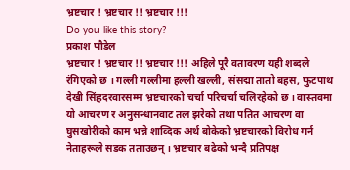भ्रष्टचार ! भ्रष्टचार !! भ्रष्टचार !!!
Do you like this story?
प्रकाश पौडेल
भ्रष्टचार ! भ्रष्टचार !! भ्रष्टचार !!! अहिले पूरै वतावरण यही शब्दले रंगिएको छ । गल्ली गल्लीमा हल्ली खल्ली, संसद्मा तातो बहस, फुटपाथ देखी सिंहदरवारसम्म भ्रष्टचारको चर्चा परिचर्चा चलिरहेको छ । वास्तवमा यो आचरण र अनुसन्धानवाट तल झरेको तथा पतित आचरण वा घुसखोरीको काम भन्ने शाव्दिक अर्थ बोकेको भ्रष्टचारको विरोध गर्न नेताहरूले सडक तताउछन् । भ्रष्टचार बढेको भन्दै प्रतिपक्ष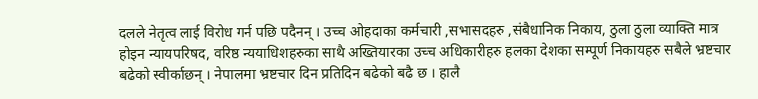दलले नेतृत्व लाई विरोध गर्न पछि पदैनन् । उच्च ओहदाका कर्मचारी ,सभासदहरु ,संबैधानिक निकाय, ठुला ठुला व्याक्ति मात्र होइन न्यायपरिषद, वरिष्ठ न्ययाधिशहरुका साथै अख्तियारका उच्च अधिकारीहरु हलका देशका सम्पूर्ण निकायहरु सबैले भ्रष्टचार बढेको स्वीर्काछन् । नेपालमा भ्रष्टचार दिन प्रतिदिन बढेको बढै छ । हालै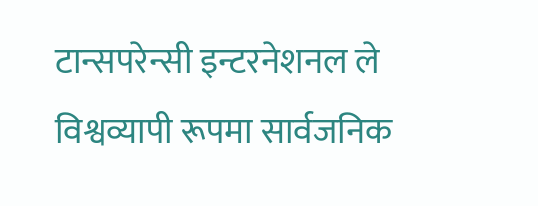टान्सपरेन्सी इन्टरनेशनल ले विश्वव्यापी रूपमा सार्वजनिक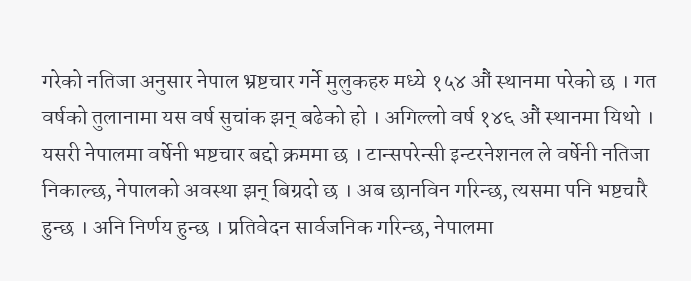गरेको नतिजा अनुसार नेपाल भ्रष्टचार गर्ने मुलुकहरु मध्ये १५४ औं स्थानमा परेको छ । गत वर्षको तुलानामा यस वर्ष सुचांक झन् बढेको हो । अगिल्लो वर्ष १४६ औं स्थानमा यिथो । यसरी नेपालमा वर्षेनी भष्टचार बद्दो क्रममा छ । टान्सपरेन्सी इन्टरनेशनल ले वर्षेनी नतिजा निकाल्छ, नेपालको अवस्था झन् बिग्रदो छ । अब छानविन गरिन्छ, त्यसमा पनि भष्टचारै हुन्छ । अनि निर्णय हुन्छ । प्रतिवेदन सार्वजनिक गरिन्छ, नेपालमा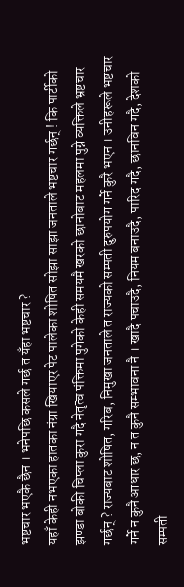भष्टचार भएकै छैन । भनेपछि कसले गर्छ त यँहा भष्टचार ?
यहाँ केही नभएका हातका नंग्रा खियाएर पेट पालेका शोषित सोझा साझा जनताले भष्टचार गर्छन् ! कि पार्टीको झण्डा बोकी चिप्ला कुरा गदै नेतृत्व पंक्तिमा पुगेको केही समयमै खरको छानोबाट महलमा पुग्ने व्यक्तिले भ्रष्टचार गर्छन् ? राज्यबाट शोषित, गरिब, निमुखा जनताले त राज्यको सम्पती दुरुपयोग गर्ने कुरै भएन । उनीहरूले भष्टचार गर्ने न कुनै आधार छ, न त कुनै सम्भावना नै । खादै पचाउदै, नियम बनाउदै, पारिद गदै, छानविन गदै, देशको सम्पती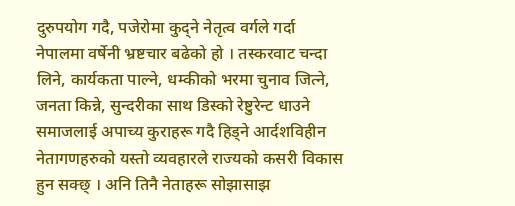दुरुपयोग गदै, पजेरोमा कुद्ने नेतृत्व वर्गले गर्दा नेपालमा वर्षेनी भ्रष्टचार बढेको हो । तस्करवाट चन्दा लिने, कार्यकता पाल्ने, धम्कीको भरमा चुनाव जित्ने, जनता किन्ने, सुन्दरीका साथ डिस्को रेष्टुरेन्ट धाउने समाजलाई अपाच्य कुराहरू गदै हिड्ने आर्दशविहीन नेतागणहरुको यस्तो व्यवहारले राज्यको कसरी विकास हुन सक्छ् । अनि तिनै नेताहरू सोझासाझ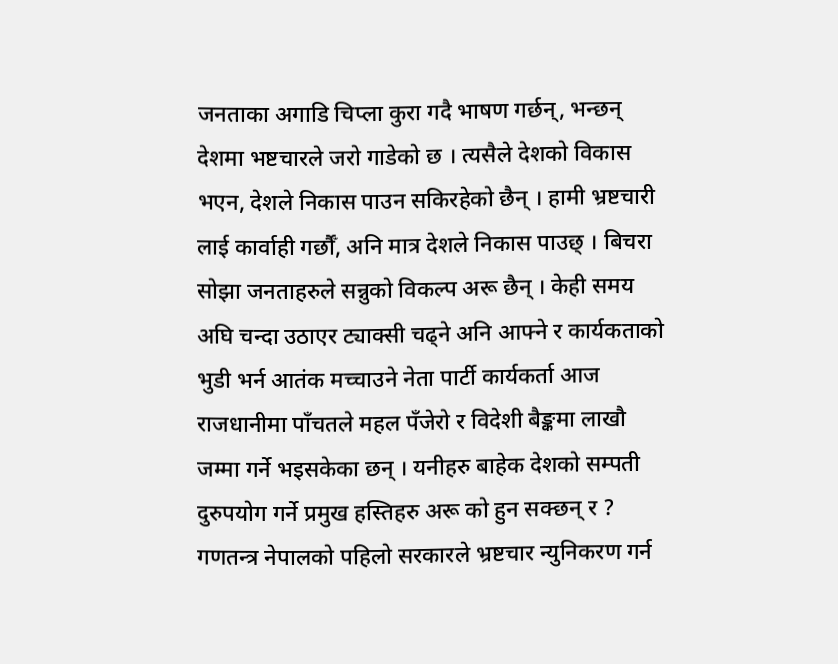जनताका अगाडि चिप्ला कुरा गदै भाषण गर्छन्, भन्छन् देशमा भष्टचारले जरो गाडेको छ । त्यसैले देशको विकास भएन, देशले निकास पाउन सकिरहेको छैन् । हामी भ्रष्टचारी लाई कार्वाही गर्छौँ, अनि मात्र देशले निकास पाउछ् । बिचरा सोझा जनताहरुले सन्नुको विकल्प अरू छैन् । केही समय अघि चन्दा उठाएर ट्याक्सी चढ्ने अनि आफ्ने र कार्यकताको भुडी भर्न आतंक मच्चाउने नेता पार्टी कार्यकर्ता आज राजधानीमा पाँचतले महल पँजेरो र विदेशी बैङ्कमा लाखौ जम्मा गर्ने भइसकेका छन् । यनीहरु बाहेक देशको सम्पती दुरुपयोग गर्ने प्रमुख हस्तिहरु अरू को हुन सक्छन् र ? गणतन्त्र नेपालको पहिलो सरकारले भ्रष्टचार न्युनिकरण गर्न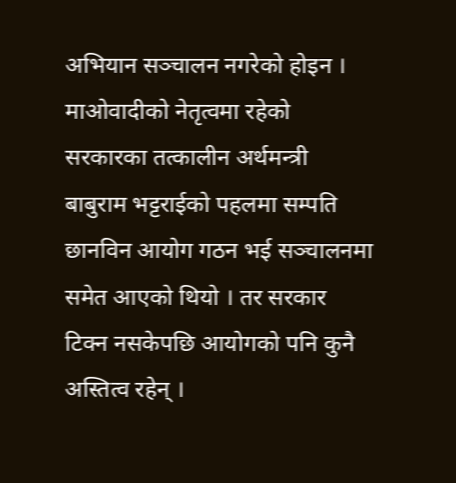अभियान सञ्चालन नगरेको होइन । माओवादीको नेतृत्वमा रहेको सरकारका तत्कालीन अर्थमन्त्री बाबुराम भट्टराईको पहलमा सम्पति छानविन आयोग गठन भई सञ्चालनमा समेत आएको थियो । तर सरकार टिक्न नसकेपछि आयोगको पनि कुनै अस्तित्व रहेन् ।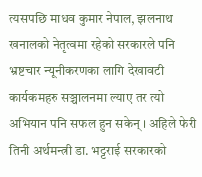त्यसपछि माधव कुमार नेपाल, झलनाथ खनालको नेतृत्वमा रहेको सरकारले पनि भ्रष्टचार न्यूनीकरणका लागि देखावटी कार्यकमहरु सञ्चालनमा ल्याए तर त्यो अभियान पनि सफल हुन सकेन् । अहिले फेरी तिनी अर्थमन्त्री डा. भट्टराई सरकारको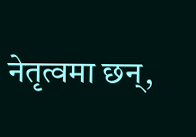नेतृत्वमा छन्,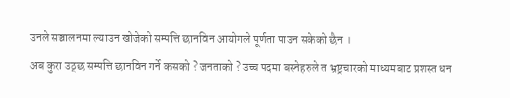उनले सञ्चालनमा ल्याउन खोजेको सम्पत्ति छानविन आयोगले पूर्णता पाउन सकेको छैन ।
अब कुरा उठ्छ सम्पत्ति छानविन गर्ने कसको ? जनताको ? उच्च पदमा बस्नेहरुले त भ्रष्ट्रचारको माध्यमबाट प्रशस्त धन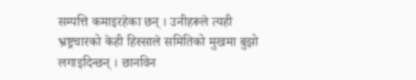सम्पत्ति कमाइरहेका छन् । उनीहरूले त्यही भ्रष्ट्रचारको केही हिस्साले समितिको मुखमा बुझो लगाइदिन्छन् । छानविन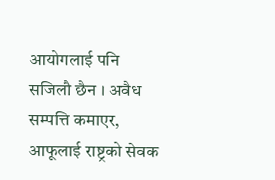आयोगलाई पनि सजिलौ छैन । अवैध सम्पत्ति कमाएर, आफूलाई राष्ट्रको सेवक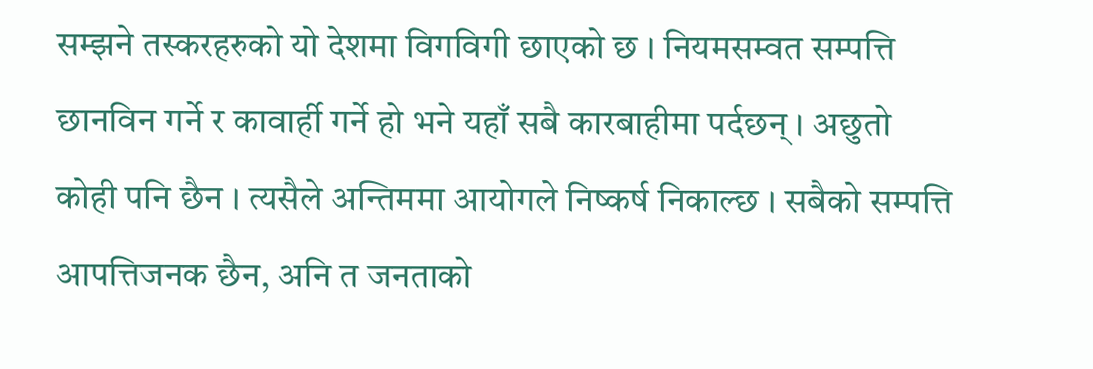सम्झने तस्करहरुको यो देशमा विगविगी छाएको छ । नियमसम्वत सम्पत्ति छानविन गर्ने र कावार्ही गर्ने हो भने यहाँ सबै कारबाहीमा पर्दछन् । अछुतो कोही पनि छैन । त्यसैले अन्तिममा आयोगले निष्कर्ष निकाल्छ । सबैको सम्पत्ति आपत्तिजनक छैन, अनि त जनताको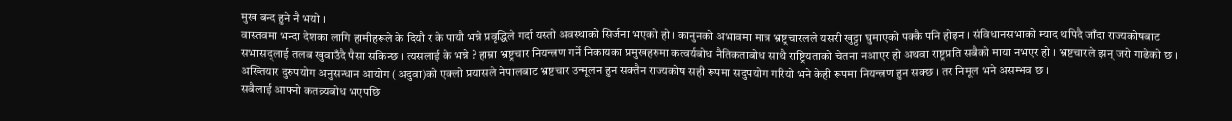मुख बन्द हुने नै भयो ।
वास्तवमा भन्दा देशका लागि हामीहरूले के दियौ र के पायौ भन्ने प्रवृद्धिले गर्दा यस्तो अवस्थाको सिर्जना भएको हो । कानुनको अभावमा मात्र भ्रष्ट्रचारलले यसरी खुट्टा घुमाएको पक्कै पनि होइन । संविधानसभाको म्याद थपिदै जाँदा राज्यकोषबाट सभासद्लाई तलब खुवाउँदै पैसा सकिन्छ । त्यसलाई के भन्ने ? हाम्रा भ्रष्ट्रचार नियन्त्रण गर्ने निकायका प्रमुखहरुमा कत्वर्यबोध नैतिकताबोध साथै राष्ट्रियताको चेतना नआएर हो अथवा राष्ट्रप्रति सबैको माया नभएर हो । भ्रष्टचारले झन् जरो गाढेको छ । अख्तियार दुरुपयोग अनुसन्धान आयोग (अदुवा)को एक्लो प्रयासले नेपालबाट भ्रष्टचार उन्मूलन हुन सक्तैन राज्यकोष सही रूपमा सदुपयोग गरियो भने केही रूपमा नियन्त्रण हुन सक्छ । तर निमूल भने असम्भव छ ।
सबैलाई आफ्नो कतव्र्यबोध भएपछि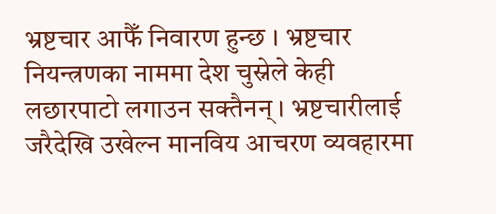भ्रष्टचार आफैँ निवारण हुन्छ । भ्रष्टचार नियन्त्रणका नाममा देश चुस्नेले केही लछारपाटो लगाउन सक्तैनन् । भ्रष्टचारीलाई जरैदेखि उखेल्न मानविय आचरण व्यवहारमा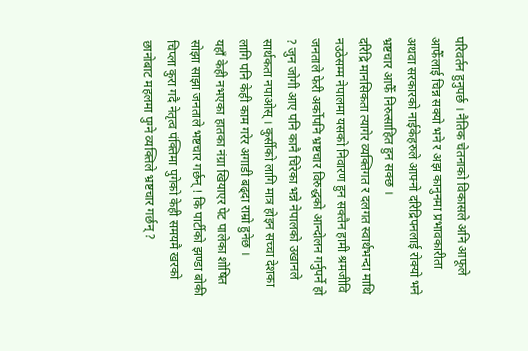परिवर्तन हुनुपर्छ । नैतिक चेतनाको विकासले अनि आफूले आफैँलाई चिन्न सक्यो भने र अझ कानुनमा प्रभावकारीता अथवा सरकारको नाईकेहरुले आफ्नो दरिद्रिपनलाई रोक्यो भने भ्रष्टचार आफैँ निरुत्साहित हुन सक्छ ।
दरिद्रि मानसिकता त्यागेर व्यक्तिगत र दलगत स्वार्थभन्दा माथि नउठेसम्म नेपालमा यसको निवारण हुन सक्तैन हामी श्रमजीवि जनताले फेरी अर्कोपनि भ्रष्टचार विरुद्धको आन्दोलन गर्नुपर्ने हो ? जुन जोगी आए पनि कानै चिरेका भन्ने नेपालको उखानले सार्थकता नपाओस् । कुर्सीको लागि मात्र होइन सच्चा देशका लागि पनि केही काम गरेर अगाडी बढ्दा राम्रो हुनेछ ।
यहाँ केही नभएका हातका नंग्रा खियाएर पेट पालेका शोषित सोझा साझा जनताले भष्टचार गर्छन् ! कि पार्टीको झण्डा बोकी चिप्ला कुरा गदै नेतृत्व पंक्तिमा पुगेको केही समयमै खरको छानोबाट महलमा पुग्ने व्यक्तिले भ्रष्टचार गर्छन् ?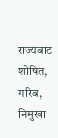राज्यबाट शोषित, गरिब, निमुखा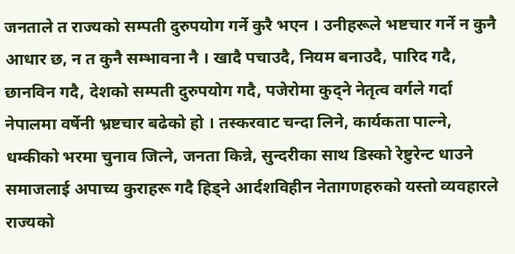जनताले त राज्यको सम्पती दुरुपयोग गर्ने कुरै भएन । उनीहरूले भष्टचार गर्ने न कुनै आधार छ, न त कुनै सम्भावना नै । खादै पचाउदै, नियम बनाउदै, पारिद गदै, छानविन गदै, देशको सम्पती दुरुपयोग गदै, पजेरोमा कुद्ने नेतृत्व वर्गले गर्दा नेपालमा वर्षेनी भ्रष्टचार बढेको हो । तस्करवाट चन्दा लिने, कार्यकता पाल्ने, धम्कीको भरमा चुनाव जित्ने, जनता किन्ने, सुन्दरीका साथ डिस्को रेष्टुरेन्ट धाउने समाजलाई अपाच्य कुराहरू गदै हिड्ने आर्दशविहीन नेतागणहरुको यस्तो व्यवहारले राज्यको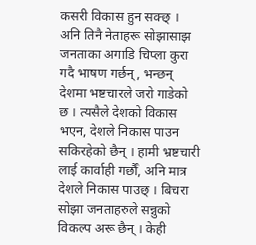कसरी विकास हुन सक्छ् । अनि तिनै नेताहरू सोझासाझ जनताका अगाडि चिप्ला कुरा गदै भाषण गर्छन्, भन्छन् देशमा भष्टचारले जरो गाडेको छ । त्यसैले देशको विकास भएन, देशले निकास पाउन सकिरहेको छैन् । हामी भ्रष्टचारी लाई कार्वाही गर्छौँ, अनि मात्र देशले निकास पाउछ् । बिचरा सोझा जनताहरुले सन्नुको विकल्प अरू छैन् । केही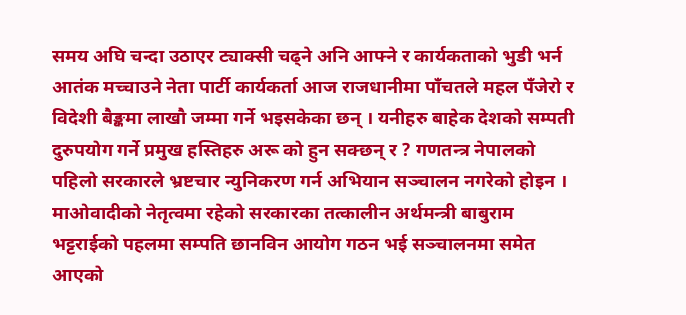समय अघि चन्दा उठाएर ट्याक्सी चढ्ने अनि आफ्ने र कार्यकताको भुडी भर्न आतंक मच्चाउने नेता पार्टी कार्यकर्ता आज राजधानीमा पाँचतले महल पँजेरो र विदेशी बैङ्कमा लाखौ जम्मा गर्ने भइसकेका छन् । यनीहरु बाहेक देशको सम्पती दुरुपयोग गर्ने प्रमुख हस्तिहरु अरू को हुन सक्छन् र ? गणतन्त्र नेपालको पहिलो सरकारले भ्रष्टचार न्युनिकरण गर्न अभियान सञ्चालन नगरेको होइन । माओवादीको नेतृत्वमा रहेको सरकारका तत्कालीन अर्थमन्त्री बाबुराम भट्टराईको पहलमा सम्पति छानविन आयोग गठन भई सञ्चालनमा समेत आएको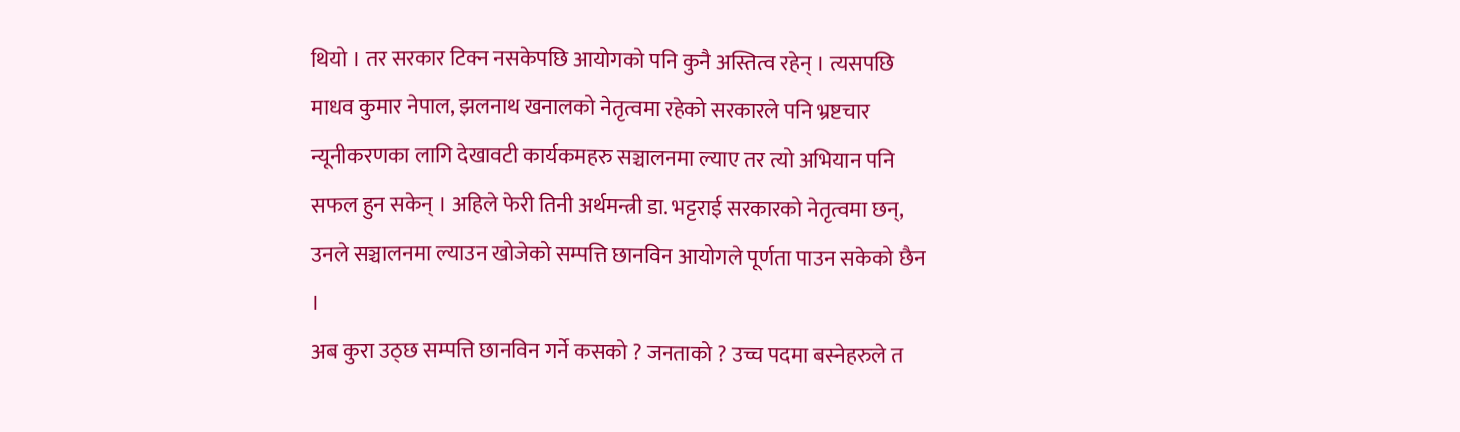थियो । तर सरकार टिक्न नसकेपछि आयोगको पनि कुनै अस्तित्व रहेन् । त्यसपछि माधव कुमार नेपाल, झलनाथ खनालको नेतृत्वमा रहेको सरकारले पनि भ्रष्टचार न्यूनीकरणका लागि देखावटी कार्यकमहरु सञ्चालनमा ल्याए तर त्यो अभियान पनि सफल हुन सकेन् । अहिले फेरी तिनी अर्थमन्त्री डा. भट्टराई सरकारको नेतृत्वमा छन्, उनले सञ्चालनमा ल्याउन खोजेको सम्पत्ति छानविन आयोगले पूर्णता पाउन सकेको छैन ।
अब कुरा उठ्छ सम्पत्ति छानविन गर्ने कसको ? जनताको ? उच्च पदमा बस्नेहरुले त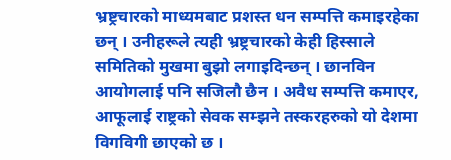भ्रष्ट्रचारको माध्यमबाट प्रशस्त धन सम्पत्ति कमाइरहेका छन् । उनीहरूले त्यही भ्रष्ट्रचारको केही हिस्साले समितिको मुखमा बुझो लगाइदिन्छन् । छानविन आयोगलाई पनि सजिलौ छैन । अवैध सम्पत्ति कमाएर, आफूलाई राष्ट्रको सेवक सम्झने तस्करहरुको यो देशमा विगविगी छाएको छ ।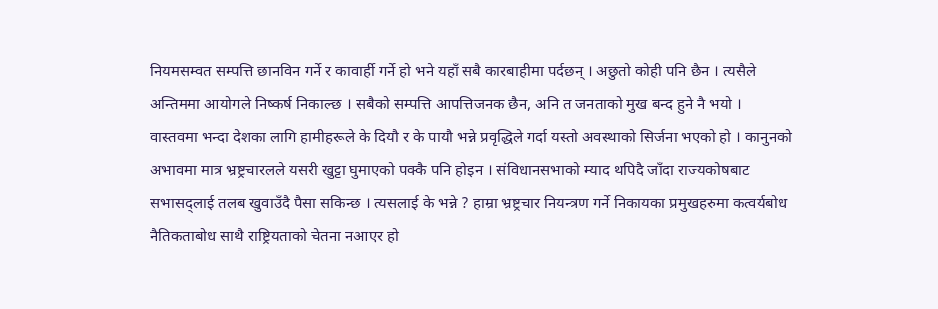नियमसम्वत सम्पत्ति छानविन गर्ने र कावार्ही गर्ने हो भने यहाँ सबै कारबाहीमा पर्दछन् । अछुतो कोही पनि छैन । त्यसैले अन्तिममा आयोगले निष्कर्ष निकाल्छ । सबैको सम्पत्ति आपत्तिजनक छैन, अनि त जनताको मुख बन्द हुने नै भयो ।
वास्तवमा भन्दा देशका लागि हामीहरूले के दियौ र के पायौ भन्ने प्रवृद्धिले गर्दा यस्तो अवस्थाको सिर्जना भएको हो । कानुनको अभावमा मात्र भ्रष्ट्रचारलले यसरी खुट्टा घुमाएको पक्कै पनि होइन । संविधानसभाको म्याद थपिदै जाँदा राज्यकोषबाट सभासद्लाई तलब खुवाउँदै पैसा सकिन्छ । त्यसलाई के भन्ने ? हाम्रा भ्रष्ट्रचार नियन्त्रण गर्ने निकायका प्रमुखहरुमा कत्वर्यबोध नैतिकताबोध साथै राष्ट्रियताको चेतना नआएर हो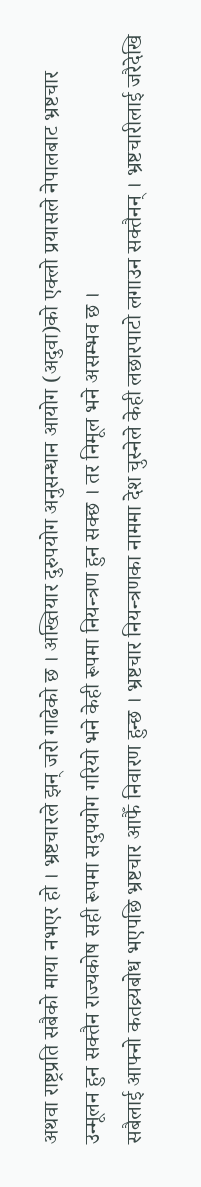अथवा राष्ट्रप्रति सबैको माया नभएर हो । भ्रष्टचारले झन् जरो गाढेको छ । अख्तियार दुरुपयोग अनुसन्धान आयोग (अदुवा)को एक्लो प्रयासले नेपालबाट भ्रष्टचार उन्मूलन हुन सक्तैन राज्यकोष सही रूपमा सदुपयोग गरियो भने केही रूपमा नियन्त्रण हुन सक्छ । तर निमूल भने असम्भव छ ।
सबैलाई आफ्नो कतव्र्यबोध भएपछि भ्रष्टचार आफैँ निवारण हुन्छ । भ्रष्टचार नियन्त्रणका नाममा देश चुस्नेले केही लछारपाटो लगाउन सक्तैनन् । भ्रष्टचारीलाई जरैदेखि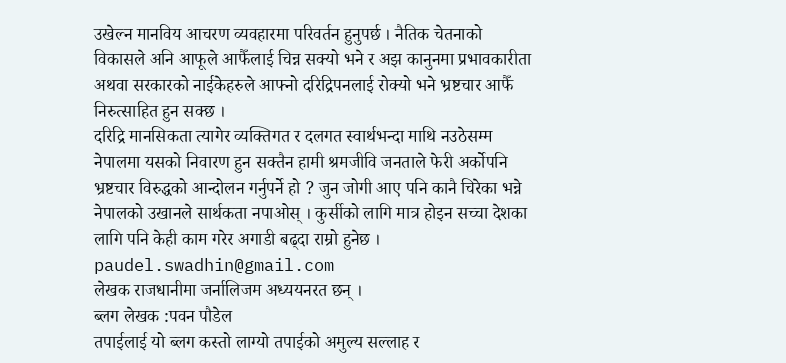उखेल्न मानविय आचरण व्यवहारमा परिवर्तन हुनुपर्छ । नैतिक चेतनाको विकासले अनि आफूले आफैँलाई चिन्न सक्यो भने र अझ कानुनमा प्रभावकारीता अथवा सरकारको नाईकेहरुले आफ्नो दरिद्रिपनलाई रोक्यो भने भ्रष्टचार आफैँ निरुत्साहित हुन सक्छ ।
दरिद्रि मानसिकता त्यागेर व्यक्तिगत र दलगत स्वार्थभन्दा माथि नउठेसम्म नेपालमा यसको निवारण हुन सक्तैन हामी श्रमजीवि जनताले फेरी अर्कोपनि भ्रष्टचार विरुद्धको आन्दोलन गर्नुपर्ने हो ? जुन जोगी आए पनि कानै चिरेका भन्ने नेपालको उखानले सार्थकता नपाओस् । कुर्सीको लागि मात्र होइन सच्चा देशका लागि पनि केही काम गरेर अगाडी बढ्दा राम्रो हुनेछ ।
paudel.swadhin@gmail.com
लेखक राजधानीमा जर्नालिजम अध्ययनरत छन् ।
ब्लग लेखक :पवन पौडेल
तपाईलाई यो ब्लग कस्तो लाग्यो तपाईको अमुल्य सल्लाह र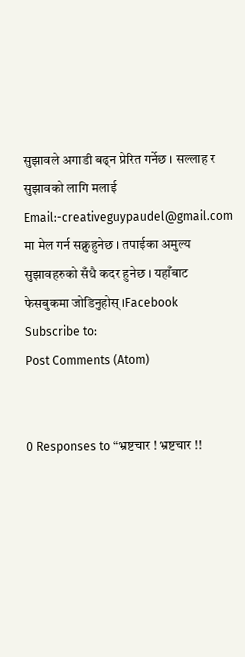सुझावले अगाडी बढ्न प्रेरित गर्नेछ । सल्लाह र सुझावको लागि मलाई Email:-creativeguypaudel@gmail.com मा मेल गर्न सक्नुहुनेछ । तपाईका अमुल्य सुझावहरुको सँधै कदर हुनेछ । यहाँबाट फेसबुकमा जोडिनुहोस् ।Facebook
Subscribe to:
Post Comments (Atom)


0 Responses to “भ्रष्टचार ! भ्रष्टचार !!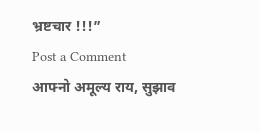भ्रष्टचार !!!”
Post a Comment
आफ्नो अमूल्य राय, सुझाव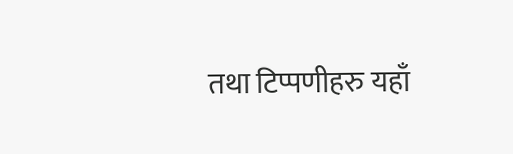तथा टिप्पणीहरु यहाँ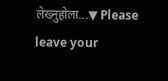लेख्नुहोला...▼ Please leave your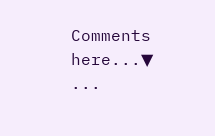Comments here...▼ ...